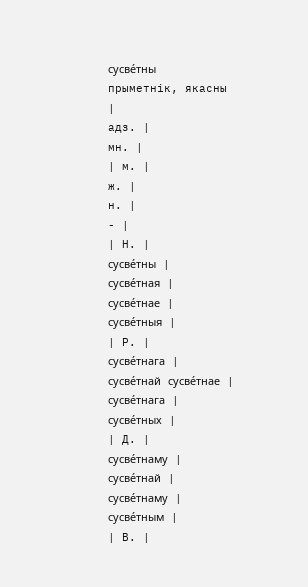сусве́тны
прыметнік, якасны
|
адз. |
мн. |
| м. |
ж. |
н. |
- |
| Н. |
сусве́тны |
сусве́тная |
сусве́тнае |
сусве́тныя |
| Р. |
сусве́тнага |
сусве́тнай сусве́тнае |
сусве́тнага |
сусве́тных |
| Д. |
сусве́тнаму |
сусве́тнай |
сусве́тнаму |
сусве́тным |
| В. |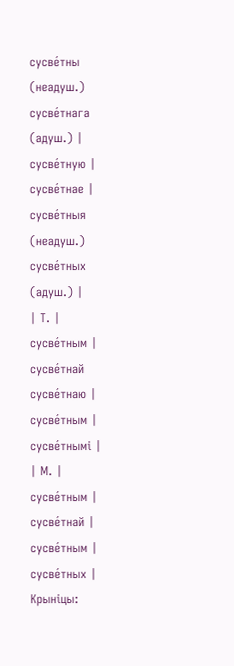сусве́тны (неадуш.) сусве́тнага (адуш.) |
сусве́тную |
сусве́тнае |
сусве́тныя (неадуш.) сусве́тных (адуш.) |
| Т. |
сусве́тным |
сусве́тнай сусве́тнаю |
сусве́тным |
сусве́тнымі |
| М. |
сусве́тным |
сусве́тнай |
сусве́тным |
сусве́тных |
Крыніцы: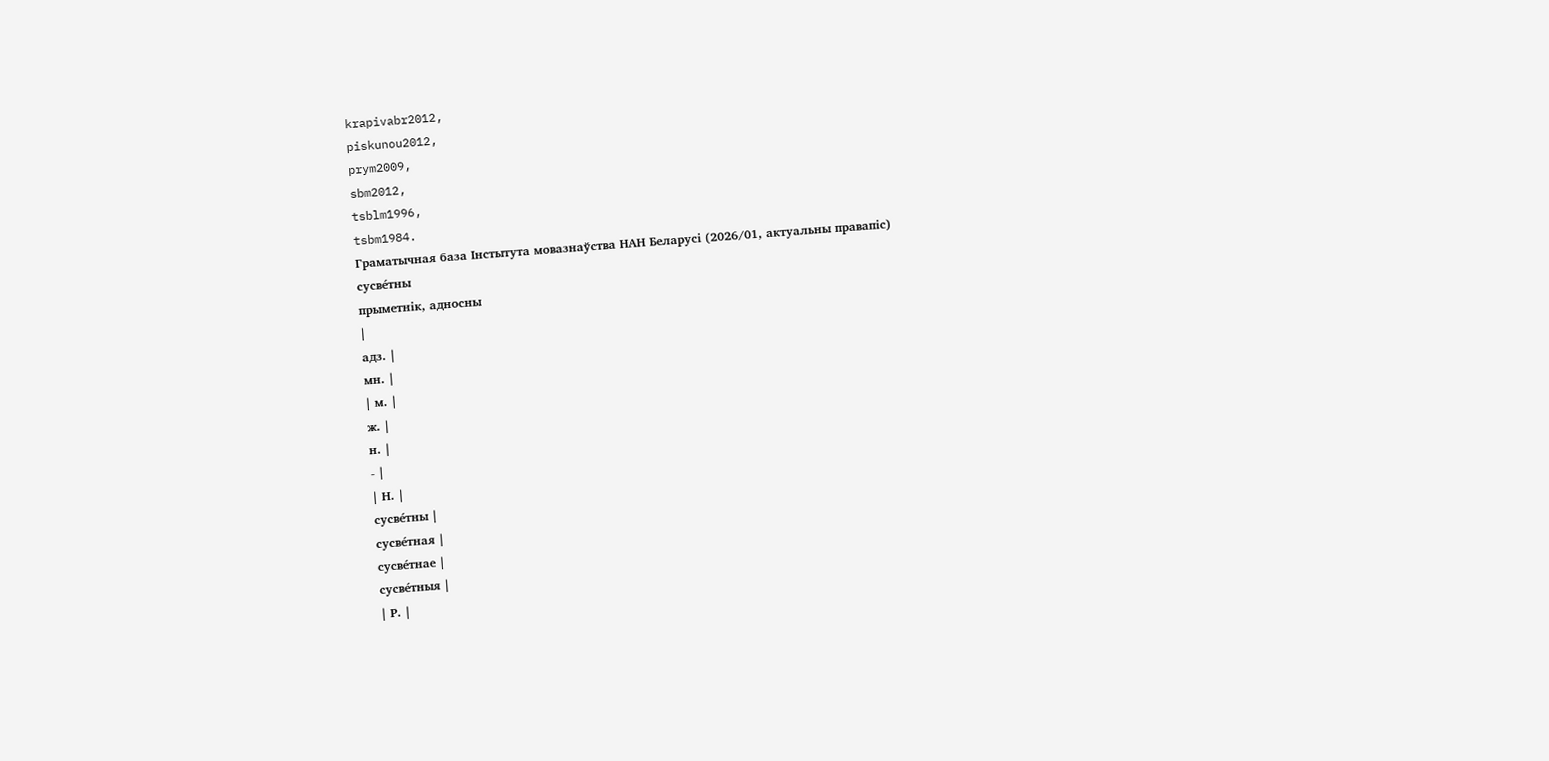krapivabr2012,
piskunou2012,
prym2009,
sbm2012,
tsblm1996,
tsbm1984.
Граматычная база Інстытута мовазнаўства НАН Беларусі (2026/01, актуальны правапіс)
сусве́тны
прыметнік, адносны
|
адз. |
мн. |
| м. |
ж. |
н. |
- |
| Н. |
сусве́тны |
сусве́тная |
сусве́тнае |
сусве́тныя |
| Р. |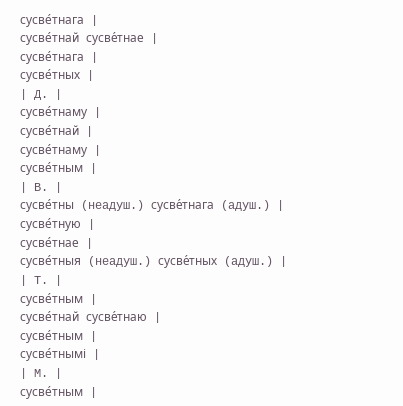сусве́тнага |
сусве́тнай сусве́тнае |
сусве́тнага |
сусве́тных |
| Д. |
сусве́тнаму |
сусве́тнай |
сусве́тнаму |
сусве́тным |
| В. |
сусве́тны (неадуш.) сусве́тнага (адуш.) |
сусве́тную |
сусве́тнае |
сусве́тныя (неадуш.) сусве́тных (адуш.) |
| Т. |
сусве́тным |
сусве́тнай сусве́тнаю |
сусве́тным |
сусве́тнымі |
| М. |
сусве́тным |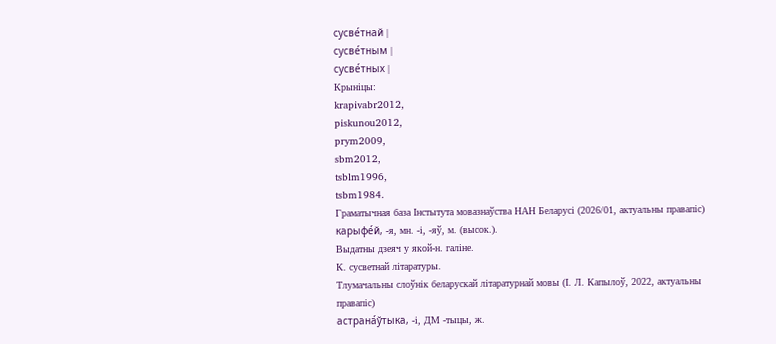сусве́тнай |
сусве́тным |
сусве́тных |
Крыніцы:
krapivabr2012,
piskunou2012,
prym2009,
sbm2012,
tsblm1996,
tsbm1984.
Граматычная база Інстытута мовазнаўства НАН Беларусі (2026/01, актуальны правапіс)
карыфе́й, -я, мн. -і, -яў, м. (высок.).
Выдатны дзеяч у якой-н. галіне.
К. сусветнай літаратуры.
Тлумачальны слоўнік беларускай літаратурнай мовы (І. Л. Капылоў, 2022, актуальны правапіс)
астрана́ўтыка, -і, ДМ -тыцы, ж.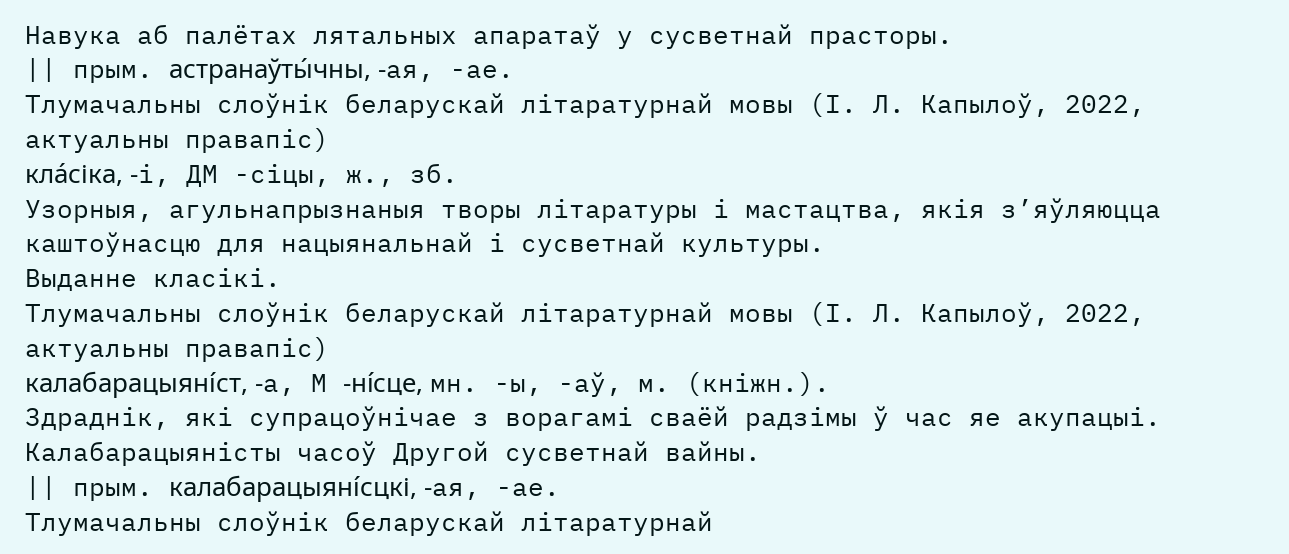Навука аб палётах лятальных апаратаў у сусветнай прасторы.
|| прым. астранаўты́чны, -ая, -ае.
Тлумачальны слоўнік беларускай літаратурнай мовы (І. Л. Капылоў, 2022, актуальны правапіс)
кла́сіка, -і, ДМ -сіцы, ж., зб.
Узорныя, агульнапрызнаныя творы літаратуры і мастацтва, якія з’яўляюцца каштоўнасцю для нацыянальнай і сусветнай культуры.
Выданне класікі.
Тлумачальны слоўнік беларускай літаратурнай мовы (І. Л. Капылоў, 2022, актуальны правапіс)
калабарацыяні́ст, -а, М -ні́сце, мн. -ы, -аў, м. (кніжн.).
Здраднік, які супрацоўнічае з ворагамі сваёй радзімы ў час яе акупацыі.
Калабарацыяністы часоў Другой сусветнай вайны.
|| прым. калабарацыяні́сцкі, -ая, -ае.
Тлумачальны слоўнік беларускай літаратурнай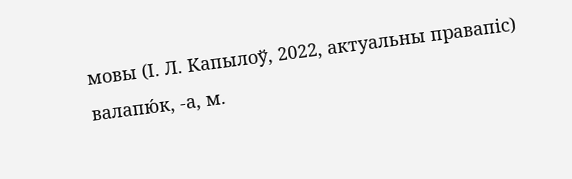мовы (І. Л. Капылоў, 2022, актуальны правапіс)
валапю́к, -а, м.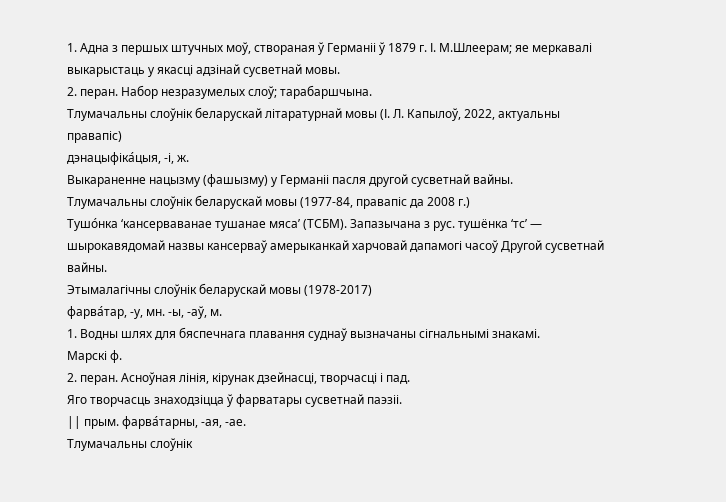1. Адна з першых штучных моў, створаная ў Германіі ў 1879 г. І. М.Шлеерам; яе меркавалі выкарыстаць у якасці адзінай сусветнай мовы.
2. перан. Набор незразумелых слоў; тарабаршчына.
Тлумачальны слоўнік беларускай літаратурнай мовы (І. Л. Капылоў, 2022, актуальны правапіс)
дэнацыфіка́цыя, ‑і, ж.
Выкараненне нацызму (фашызму) у Германіі пасля другой сусветнай вайны.
Тлумачальны слоўнік беларускай мовы (1977-84, правапіс да 2008 г.)
Тушо́нка ‘кансерваванае тушанае мяса’ (ТСБМ). Запазычана з рус. тушёнка ‘тс’ — шырокавядомай назвы кансерваў амерыканкай харчовай дапамогі часоў Другой сусветнай вайны.
Этымалагічны слоўнік беларускай мовы (1978-2017)
фарва́тар, -у, мн. -ы, -аў, м.
1. Водны шлях для бяспечнага плавання суднаў вызначаны сігнальнымі знакамі.
Марскі ф.
2. перан. Асноўная лінія, кірунак дзейнасці, творчасці і пад.
Яго творчасць знаходзіцца ў фарватары сусветнай паэзіі.
|| прым. фарва́тарны, -ая, -ае.
Тлумачальны слоўнік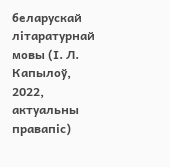беларускай літаратурнай мовы (І. Л. Капылоў, 2022, актуальны правапіс)